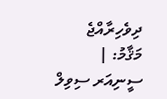ދިވެހިރާއްޖެ
މަޤާމު: |
ސީނިއަރ ސިވިލް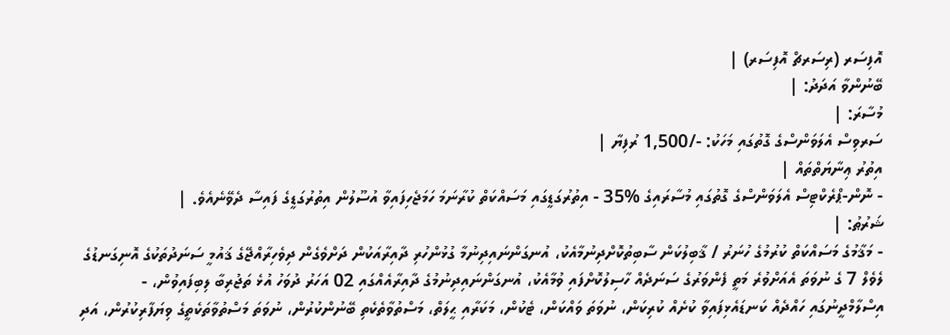އޮފިސަރ (ރިސަރޗް އޮފިސަރ) |
ބޭނުންވާ އަދަދު: |
މުސާރަ: |
ސަރވިސް އެލަވަންސްގެ ގޮތުގައި މަހަކު: -/1,500 ރުފިޔާ |
އިތުރު ޢިނާޔަތްތައް |
- ނޮން-ޕްރެކްޓިސް އެލަވަންސްގެ ގޮތުގައި މުސާރައިގެ %35 - އިތުރުގަޑީގައި މަސައްކަތް ކުރާނަމަ ހަމަޖެހިފައިވާ އުސޫލުން އިތުރުގަޑީގެ ފައިސާ ދެވޭނެއެވެ. |
ޝަރުޠު: |
- މަޤާމުގެ މަސައްކަތް ކުރުމުގެ ހުނަރު / ޤާބިލުކަން ސާބިތުކޮށްދިނުމާއެކު، އުނގަންނައިދިނުމާ ގުޅުންހުރި ދާއިރާއަކުން ދަށްވެގެން ދިވެހިރާއްޖޭގެ ޤައުމީ ސަނަދުތަކުގެ އޮނިގަނޑުގެ ލެވެލް 7 ގެ ނުވަތަ އެއަށްވުރެ މަތީ ފެންވަރުގެ ސަނަދެއް ހާސިލުކޮށްފައި ވުމާއެކު، އުނގަންނައިދިނުމުގެ ދާއިރާއެއްގައި 02 އަހަރު ދުވަހު އުޅެ ތަޖުރިބާ ލިބިފައިވުން، - އިސްލާމްދީނުގައި ހައްދެއް ކަނޑައެޅިފައިވާ ކުށެއް ކުރިކަން، ނުވަތަ ވައްކަން، ޓެކުން، މަކަރާއި ޙީލަތް، މަސްތުވާތެކެތި ބޭނުންކުރުން، ނުވަތަ މަސްތުވާތަކެތީގެ ވިޔަފާރިކުރުން، އަދި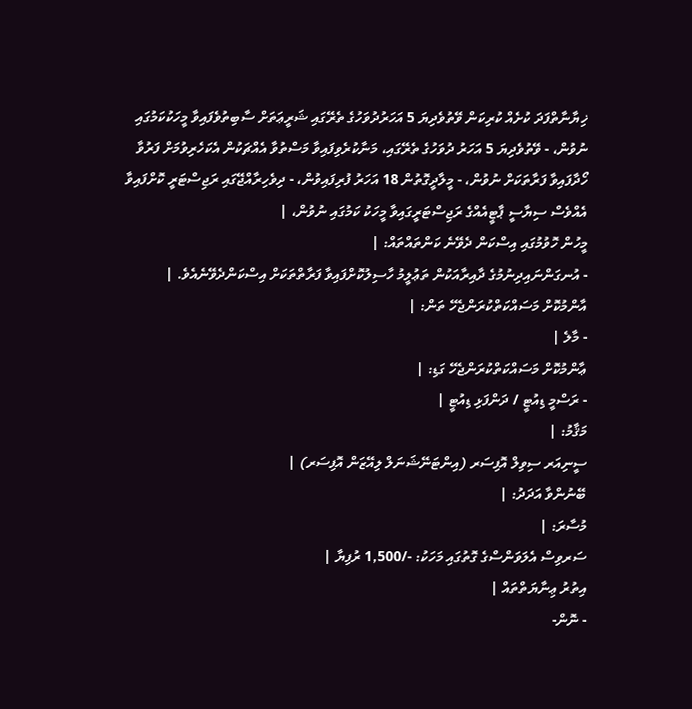ޚިޔާނާތްފަދަ ކުށެއް ކުރިކަން ވޭތުވެދިޔަ 5 އަހަރުދުވަހުގެ ތެރޭގައި ޝަރީޢަތަށް ސާބިތުވެފައިވާ މީހަކުކަމުގައި ނުވުން، - ވޭތުވެދިޔަ 5 އަހަރު ދުވަހުގެ ތެރޭގައި، މަނާކުރެވިފައިވާ މަސްތުވާ އެއްޗަކުން އެކަހެރިވުމަށް ފަރުވާ ހޯދާފައިވާ ފަރާތަކަށް ނުވުން، - މީލާދީގޮތުން 18 އަހަރު ފުރިފައިވުން، - ދިވެހިރާއްޖޭގައި ރަޖިސްޓަރީ ކޮށްފައިވާ އެއްވެސް ސިޔާސީ ޕާޓީއެއްގެ ރަޖިސްޓަރީގައިވާ މީހަކު ކަމުގައި ނުވުން، |
މީހުން ހޮވުމުގައި އިސްކަން ދެވޭނެ ކަންތައްތައް: |
- އުނގަންނައިދިނުމުގެ ދާއިރާއަކުން ތަޢުލީމު ހާސިލުކޮށްފައިވާ ފަރާތްތަކަށް އިސްކަންދެވޭނެއެވެ. |
އާންމުކޮށް މަސައްކަތްކުރަންޖެހޭ ތަން: |
- މާލެ |
ޢާންމުކޮށް މަސައްކަތްކުރަންޖެހޭ ގަޑި: |
- ރަސްމީ ޑިއުޓީ / ދަންފަޅި ޑިއުޓީ |
މަޤާމު: |
ސީނިއަރ ސިވިލް އޮފިސަރ (އިންޓަނޭޝަނަލް ލިއޭޒަން އޮފިސަރ) |
ބޭނުންވާ އަދަދު: |
މުސާރަ: |
ސަރވިސް އެލަވަންސްގެ ގޮތުގައި މަހަކު: -/1,500 ރުފިޔާ |
އިތުރު ޢިނާޔަތްތައް |
- ނޮން-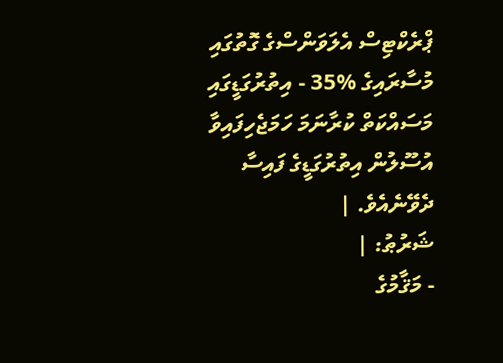ޕްރެކްޓިސް އެލަވަންސްގެ ގޮތުގައި މުސާރައިގެ %35 - އިތުރުގަޑީގައި މަސައްކަތް ކުރާނަމަ ހަމަޖެހިފައިވާ އުސޫލުން އިތުރުގަޑީގެ ފައިސާ ދެވޭނެއެވެ. |
ޝަރުޠު: |
- މަޤާމުގެ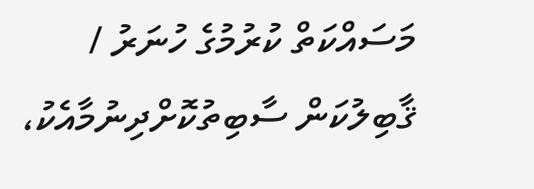މަސައްކަތް ކުރުމުގެ ހުނަރު / ޤާބިލުކަން ސާބިތުކޮށްދިނުމާއެކު،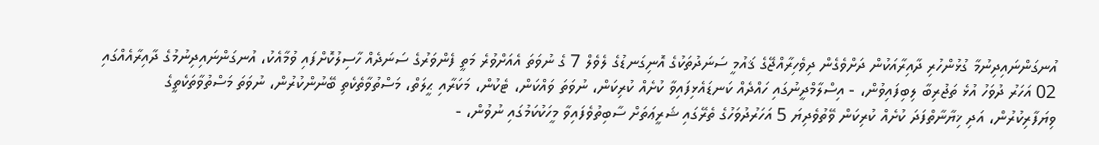އުނގަންނައިދިނުމާ ގުޅުންހުރި ދާއިރާއަކުން ދަށްވެގެން ދިވެހިރާއްޖޭގެ ޤައުމީ ސަނަދުތަކުގެ އޮނިގަނޑުގެ ލެވެލް 7 ގެ ނުވަތަ އެއަށްވުރެ މަތީ ފެންވަރުގެ ސަނަދެއް ހާސިލުކޮށްފައި ވުމާއެކު، އުނގަންނައިދިނުމުގެ ދާއިރާއެއްގައި 02 އަހަރު ދުވަހު އުޅެ ތަޖުރިބާ ލިބިފައިވުން، - އިސްލާމްދީނުގައި ހައްދެއް ކަނޑައެޅިފައިވާ ކުށެއް ކުރިކަން، ނުވަތަ ވައްކަން، ޓެކުން، މަކަރާއި ޙީލަތް، މަސްތުވާތެކެތި ބޭނުންކުރުން، ނުވަތަ މަސްތުވާތަކެތީގެ ވިޔަފާރިކުރުން، އަދި ޚިޔާނާތްފަދަ ކުށެއް ކުރިކަން ވޭތުވެދިޔަ 5 އަހަރުދުވަހުގެ ތެރޭގައި ޝަރީޢަތަށް ސާބިތުވެފައިވާ މީހަކުކަމުގައި ނުވުން، -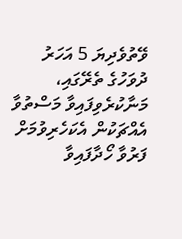ވޭތުވެދިޔަ 5 އަހަރު ދުވަހުގެ ތެރޭގައި، މަނާކުރެވިފައިވާ މަސްތުވާ އެއްޗަކުން އެކަހެރިވުމަށް ފަރުވާ ހޯދާފައިވާ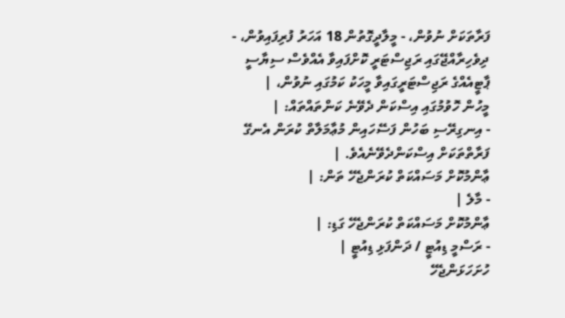ފަރާތަކަށް ނުވުން، - މީލާދީގޮތުން 18 އަހަރު ފުރިފައިވުން، - ދިވެހިރާއްޖޭގައި ރަޖިސްޓަރީ ކޮށްފައިވާ އެއްވެސް ސިޔާސީ ޕާޓީއެއްގެ ރަޖިސްޓަރީގައިވާ މީހަކު ކަމުގައި ނުވުން، |
މީހުން ހޮވުމުގައި އިސްކަން ދެވޭނެ ކަންތައްތައް: |
- އިނގިރޭސި ބަހުން ފަސޭހައިން މުޢާމަލާތް ކުރަން އެނގޭ ފަރާތްތަކަށް އިސްކަންދެވޭނެއެވެ. |
ޢާންމުކޮށް މަސައްކަތް ކުރަންޖެހޭ ތަން: |
- މާލެ |
ޢާންމުކޮށް މަސައްކަތް ކުރަންޖެހޭ ގަޑި: |
- ރަސްމީ ޑިއުޓީ / ދަންފަޅި ޑިއުޓީ |
ހުށަހަޅަންޖެހޭ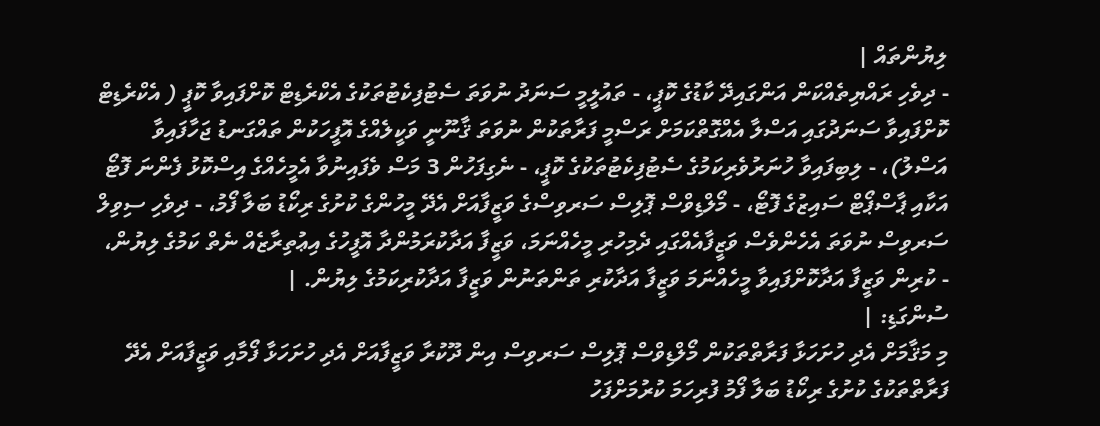ލިޔުންތައް |
- ދިވެހި ރައްޔިތެއްކަން އަންގައިދޭ ކާޑުގެ ކޮޕީ، - ތައުލީމީ ސަނަދު ނުވަތަ ސެޓުފިކެޓުތަކުގެ އެކްރެޑިޓް ކޮށްފައިވާ ކޮޕީ ( އެކްރެޑިޓް ކޮށްފައިވާ ސަނަދުގައި އަސްލާ އެއްގޮތްކަމަށް ރަސްމީ ފަރާތަކުން ނުވަތަ ޤާނޫނީ ވަކީލެއްގެ އޮފީހަކުން ތައްގަނޑު ޖަހާފައިވާ އަސްލު)، - ލިބިފައިވާ ހުނަރުވެރިކަމުގެ ސެޓުފިކެޓުތަކުގެ ކޮޕީ، - ނެގިފަހުން 3 މަސް ވެފައިނުވާ އެމީހެއްގެ އިސްކޮޅު ފެންނަ ފޮޓޯ އަކާއި ޕާސްޕޯޓް ސައިޒުގެ ފޮޓޯ، - މޯލްޑިވްސް ޕޮލިސް ސަރވިސްގެ ވަޒީފާއަށް އެދޭ މީހުންގެ ކުށުގެ ރިކޯޑު ބަލާ ފޯމު، - ދިވެހި ސިވިލް ސަރވިސް ނުވަތަ އެހެންވެސް ވަޒީފާއެއްގައި ދެމިހުރި މީހެއްނަމަ، ވަޒީފާ އަދާކުރަމުންދާ އޮފީހުގެ އިޢުތިރާޒެއް ނެތް ކަމުގެ ލިޔުން، - ކުރިން ވަޒީފާ އަދާކޮށްފައިވާ މީހެއްނަމަ ވަޒީފާ އަދާކުރި ތަންތަނުން ވަޒީފާ އަދާކުރިކަމުގެ ލިޔުން. |
ސުންގަޑި: |
މި މަޤާމަށް އެދި ހުށަހަޅާ ފަރާތްތަކުން މޯލްޑިވްސް ޕޮލިސް ސަރވިސް އިން ދޫކުރާ ވަޒީފާއަށް އެދި ހުށަހަޅާ ފޯމާއި ވަޒީފާއަށް އެދޭ ފަރާތްތަކުގެ ކުށުގެ ރިކޯޑު ބަލާ ފޯމު ފުރިހަމަ ކުރުމަށްފަހު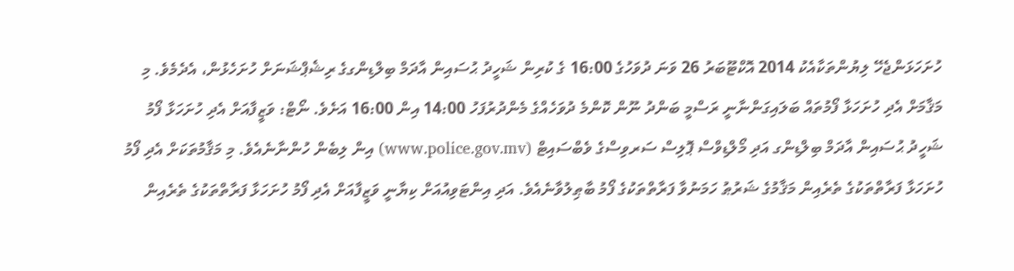ހުށަހަޅަންޖެހޭ ލިޔުންތަކާއެކު 2014 އޮކްޓޫބަރު 26 ވަނަ ދުވަހުގެ 16:00 ގެ ކުރިން ޝަހީދު ޙުސައިން އާދަމް ބިލްޑިންގގެ ރިޝެޕްޝަނަށް ހުށަހެޅުން، އެދެމެވެ. މި މަޤާމަށް އެދި ހުށަހަޅާ ފޯމުތައް ބަލައިގަންނާނީ ރަސްމީ ބަންދު ނޫން ކޮންމެ ދުވަހެއްގެ މެންދުރުފަހު 14:00 އިން 16:00 އަށެވެ. ނޯޓް: ވަޒީފާއަށް އެދި ހުށަހަޅާ ފޯމު ޝަހީދު ޙުސައިން އާދަމް ބިލްޑިންގ އަދި މޯލްޑިވްސް ޕޮލިސް ސަރވިސްގެ ވެބްސައިޓް (www.police.gov.mv) އިން ލިބެން ހުންނާނެއެވެ. މި މަޤާމުތަކަށް އެދި ފޯމު ހުށަހަޅާ ފަރާތްތަކުގެ ތެރެއިން މަޤާމުގެ ޝަރުޠު ހަމަނުވާ ފަރާތްތަކުގެ ފޯމު ބާޠިލުވާނެއެވެ. އަދި އިންޓަވިއުއަށް ކިޔާނީ ވަޒީފާއަށް އެދި ފޯމު ހުށަހަޅާ ފަރާތްތަކުގެ ތެރެއިން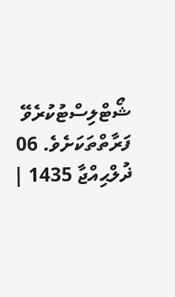ޝޯޓްލިސްޓުކުރެވޭ ފަރާތްތަކަށެވެ. 06 ޛުލްޙިއްޖާ 1435 |